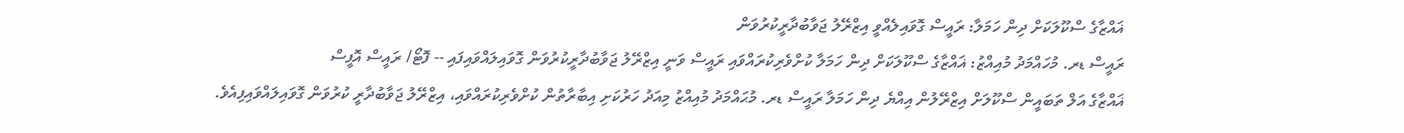ޣައްޒާގެ ސްކޫލަކަށް ދިން ހަމަލާ: ރައީސް ގޮވައިލެއްވީ އިޒްރޭލު ޖަވާބުދާރީކުރުވަން
ރައީސް ޑރ. މުހައްމަދު މުއިއްޒު: ޣައްޒާގެ ސްކޫލަކަށް ދިން ހަމަލާ ކުށްވެރިކުރައްވައި ރައީސް ވަނީ އިޒްރޭލު ޖަވާބުދާރީކުރުވަން ގޮވައިލައްވައިފައި -- ފޮޓޯ/ ރައީސް އޮފީސް
ޣައްޒާގެ އަލް ތަބައީން ސްކޫލަށް އިޒްރޭލުން އިއްޔެ ދިން ހަމަލާ ރައީސް ޑރ. މުޙައްމަދު މުއިއްޒު މިއަދު ހަރުކަށި އިބާރާތުން ކުށްވެރިކުރައްވައި، އިޒްރޭލު ޖަވާބުދާރީ ކުރުވަން ގޮވައިލައްވައިފިއެވެ.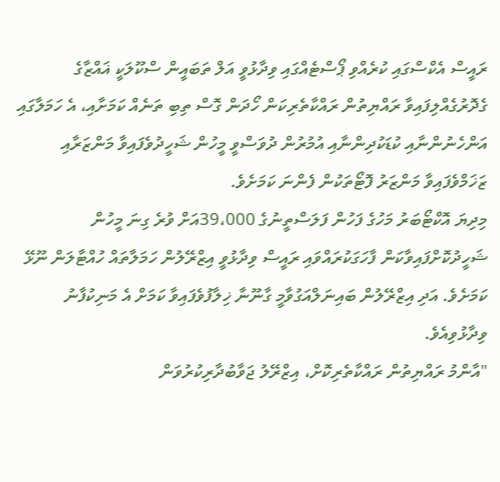ރައީސް އެކްސްގައި ކުރެއްވި ޕޯސްޓެއްގައި ވިދާޅުވީ އަލް ތަބައީން ސްކޫލަކީ ޣައްޒާގެ ގެދޮރުގެއްލިފައިވާ ރައްޔިތުން ރައްކާތެރިކަން ހޯދަން ގޮސް ތިބި ތަނެއް ކަމަށާއި، އެ ހަމަލާގައި އަންހެނުންނާއި ކުޑަކުދިންނާއި އުމުރުން ދުވަސްވީ މީހުން ޝަހީދުވެފައިވާ މަންޒަރާއި ޒަޚަމްވެފައިވާ މަންޒަރު ފޮޓޯތަކުން ފެންނަ ކަމަށެވެ.
މިދިޔަ އޮކްޓޯބަރު މަހުގެ ފަހުން ފަލަސްތީނުގެ 39،000އަށް ވުރެ ގިނަ މީހުން ޝަހީދުކޮށްފައިވާކަން ފާހަގަކުރައްވައި ރައީސް ވިދާޅުވީ އިޒްރޭލުން ހަމަލާތައް ހުއްޓާލަން ނޫޅޭ ކަމަށެވެ. އަދި އިޒްރޭލުން ބައިނަލްއަގުވާމީ ގާނޫނާ ޚިލާފުވެފައިވާ ކަމަށް އެ މަނިކުފާނު ވިދާޅުވިއެވެ.
"އާންމު ރައްޔިތުން ރައްކާތެރިކޮށް، އިޒްރޭލު ޖަވާބުދާރިކުރުވަން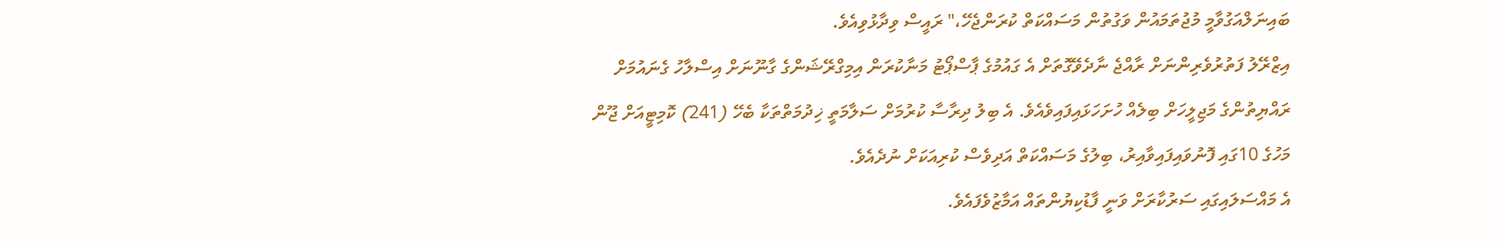ބައިނަލްއަގުވާމީ މުޖުތަމައުން ވަގުތުން މަސައްކަތް ކުރަންޖެހޭ،" ރައީސް ވިދާޅުވިއެވެ.
އިޒްރޭލު ފަތުރުވެރިންނަށް ރާއްޖެ ނާދެވޭގޮތަށް އެ ގައުމުގެ ޕާސްޕޯޓު މަނާކުރަން އިމިގްރޭޝަންގެ ގާނޫނަށް އިސްލާހު ގެނައުމަށް ރައްޔިތުންގެ މަޖިލީހަށް ބިލެއް ހުށަހަޅައިފައިވެއެވެ. އެ ބިލު ދިރާސާ ކުރުމަށް ސަލާމަތީ ޚިދުމަތްތަކާ ބެހޭ (241) ކޮމިޓީއަށް ޖޫން މަހުގެ 10ގައި ފޮނުވައިފައިވާއިރު، ބިލުގެ މަސައްކަތް އަދިވެސް ކުރިއަކަށް ނުދެއެވެ.
އެ މައްސަލައިގައި ސަރުކާރަށް ވަނީ ފާޑުކިޔުންތައް އަމާޒުވެފައެވެ.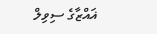ޣައްޒާގެ ސިވިލް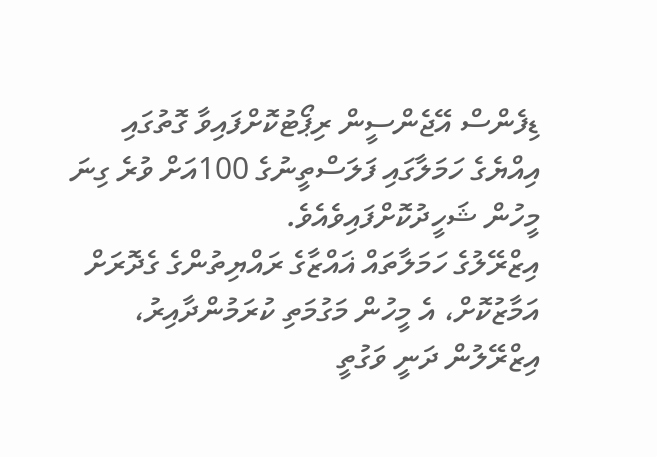ޑިފެންސް އޭޖެންސީން ރިޕޯޓުކޮށްފައިވާ ގޮތުގައި އިއްޔެގެ ހަމަލާގައި ފަލަސްތީނުގެ 100އަށް ވުރެ ގިނަ މީހުން ޝަހީދުކޮށްފައިވެއެވެ.
އިޒްރޭލުގެ ހަމަލާތައް ޣައްޒާގެ ރައްޔިތުންގެ ގެދޮރަށް އަމާޒުކޮށް، އެ މީހުން މަގުމަތި ކުރަމުންދާއިރު، އިޒްރޭލުން ދަނީ ވަގުތީ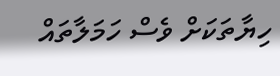ހިޔާތަކަށް ވެސް ހަމަލާތައް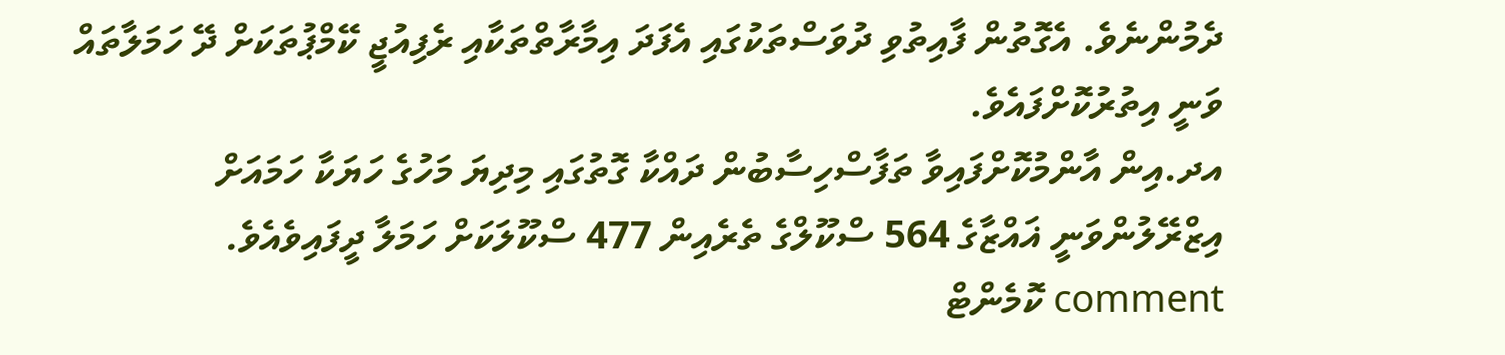ދެމުންނެވެ. އެގޮތުން ފާއިތުވި ދުވަސްތަކުގައި އެފަދަ އިމާރާތްތަކާއި ރެފިއުޖީ ކޭމްޕުތަކަށް ދޭ ހަމަލާތައް ވަނީ އިތުރުކޮށްފައެވެ.
އދ.އިން އާންމުކޮށްފައިވާ ތަފާސްހިސާބުން ދައްކާ ގޮތުގައި މިދިޔަ މަހުގެ ހަޔަކާ ހަމައަށް އިޒްރޭލުންވަނީ ޣައްޒާގެ 564 ސްކޫލްގެ ތެރެއިން 477 ސްކޫލަކަށް ހަމަލާ ދީފައިވެއެވެ.
comment ކޮމެންޓް